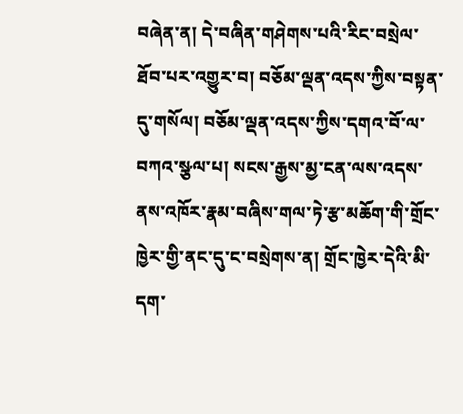བཞེན་ན། དེ་བཞིན་གཤེགས་པའི་རིང་བསྲེལ་ཐོབ་པར་འགྱུར་བ། བཅོམ་ལྡན་འདས་ཀྱིས་བསྟན་དུ་གསོལ། བཅོམ་ལྡན་འདས་ཀྱིས་དགའ་བོ་ལ་བཀའ་སྩལ་པ། སངས་རྒྱས་མྱ་ངན་ལས་འདས་ནས་འཁོར་རྣམ་བཞིས་གལ་ཏེ་རྩ་མཆོག་གི་གྲོང་ཁྱེར་གྱི་ནང་དུ་ང་བསྲེགས་ན། གྲོང་ཁྱེར་དེའི་མི་དག་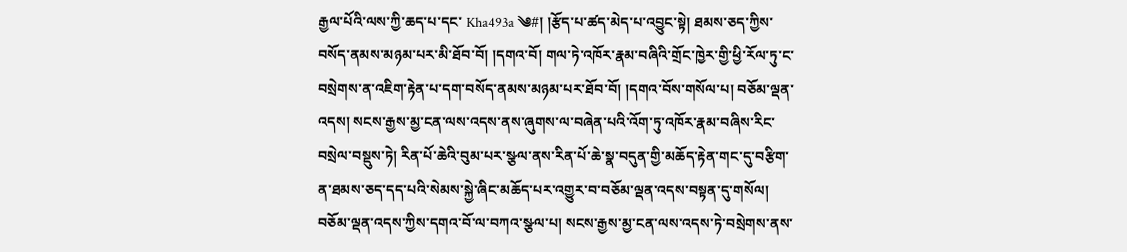རྒྱལ་པོའི་ལས་ཀྱི་ཆད་པ་དང་ Kha493a ༄#། །རྩོད་པ་ཚད་མེད་པ་འབྱུང་སྟེ། ཐམས་ཅད་ཀྱིས་བསོད་ནམས་མཉམ་པར་མི་ཐོབ་བོ། །དགའ་བོ། གལ་ཏེ་འཁོར་རྣམ་བཞིའི་གྲོང་ཁྱེར་གྱི་ཕྱི་རོལ་ཏུ་ང་བསྲེགས་ན་འཇིག་རྟེན་པ་དག་བསོད་ནམས་མཉམ་པར་ཐོབ་བོ། །དགའ་བོས་གསོལ་པ། བཅོམ་ལྡན་འདས། སངས་རྒྱས་མྱ་ངན་ལས་འདས་ནས་ཞུགས་ལ་བཞེན་པའི་འོག་ཏུ་འཁོར་རྣམ་བཞིས་རིང་བསྲེལ་བསྡུས་ཏེ། རིན་པོ་ཆེའི་བུམ་པར་སྩལ་ནས་རིན་པོ་ཆེ་སྣ་བདུན་གྱི་མཆོད་རྟེན་གང་དུ་བརྩིག་ན་ཐམས་ཅད་དད་པའི་སེམས་སྐྱེ་ཞིང་མཆོད་པར་འགྱུར་བ་བཅོམ་ལྡན་འདས་བསྟན་དུ་གསོལ། བཅོམ་ལྡན་འདས་ཀྱིས་དགའ་བོ་ལ་བཀའ་སྩལ་པ། སངས་རྒྱས་མྱ་ངན་ལས་འདས་ཏེ་བསྲེགས་ནས་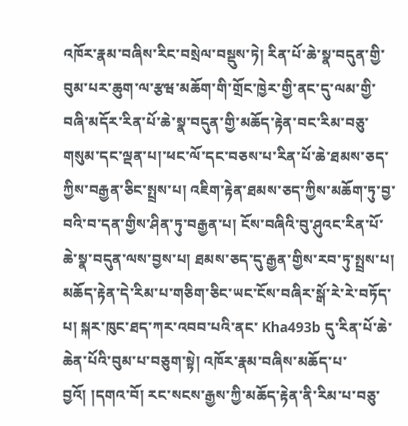འཁོར་རྣམ་བཞིས་རིང་བསྲེལ་བསྡུས་ཏེ། རིན་པོ་ཆེ་སྣ་བདུན་གྱི་བུམ་པར་ཆུག་ལ་རྩཝ་མཆོག་གི་གྲོང་ཁྱེར་གྱི་ནང་དུ་ལམ་གྱི་བཞི་མདོར་རིན་པོ་ཆེ་སྣ་བདུན་གྱི་མཆོད་རྟེན་བང་རིམ་བཅུ་གསུམ་དང་ལྡན་པ།་ཕང་ལོ་དང་བཅས་པ་རིན་པོ་ཆེ་ཐམས་ཅད་ཀྱིས་བརྒྱན་ཅིང་སྤྲས་པ། འཇིག་རྟེན་ཐམས་ཅད་ཀྱིས་མཆོག་ཏུ་བྱ་བའི་བ་དན་གྱིས་ཤིན་ཏུ་བརྒྱན་པ། ངོས་བཞིའི་བུ་ཤུའང་རིན་པོ་ཆེ་སྣ་བདུན་ལས་བྱས་པ། ཐམས་ཅད་དུ་རྒྱན་གྱིས་རབ་ཏུ་སྤྲས་པ། མཆོད་རྟེན་དེ་རིམ་པ་གཅིག་ཅིང་ཡང་ངོས་བཞིར་སྒོ་རེ་རེ་བཏོད་པ། སྐར་ཁུང་ཐད་ཀར་འབབ་པའི་ནང་ Kha493b དུ་རིན་པོ་ཆེ་ཆེན་པོའི་བུམ་པ་བཅུག་སྟེ། འཁོར་རྣམ་བཞིས་མཆོད་པ་བྱའོ། །དགའ་བོ། རང་སངས་རྒྱས་ཀྱི་མཆོད་རྟེན་ནི་རིམ་པ་བཅུ་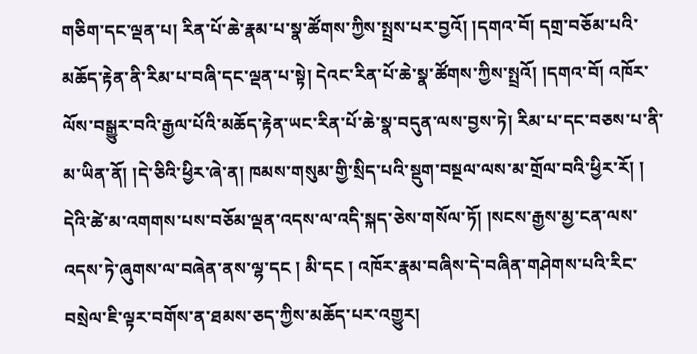གཅིག་དང་ལྡན་པ། རིན་པོ་ཆེ་རྣམ་པ་སྣ་ཚོགས་ཀྱིས་སྤྲས་པར་བྱའོ། །དགའ་བོ། དགྲ་བཅོམ་པའི་མཆོད་རྟེན་ནི་རིམ་པ་བཞི་དང་ལྡན་པ་སྟེ། དེའང་རིན་པོ་ཆེ་སྣ་ཚོགས་ཀྱིས་སྤྲའོ། །དགའ་བོ། འཁོར་ལོས་བསྒྱུར་བའི་རྒྱལ་པོའི་མཆོད་རྟེན་ཡང་རིན་པོ་ཆེ་སྣ་བདུན་ལས་བྱས་ཏེ། རིམ་པ་དང་བཅས་པ་ནི་མ་ཡིན་ནོ། །དེ་ཅིའི་ཕྱིར་ཞེ་ན། ཁམས་གསུམ་གྱི་སྲིད་པའི་སྡུག་བསྔལ་ལས་མ་གྲོལ་བའི་ཕྱིར་རོ། ། དེའི་ཚེ་མ་འགགས་པས་བཅོམ་ལྡན་འདས་ལ་འདི་སྐད་ཅེས་གསོལ་ཏོ། །སངས་རྒྱས་མྱ་ངན་ལས་འདས་ཏེ་ཞུགས་ལ་བཞེན་ནས་ལྷ་དང ། མི་དང ། འཁོར་རྣམ་བཞིས་དེ་བཞིན་གཤེགས་པའི་རིང་བསྲེལ་ཇི་ལྟར་བགོས་ན་ཐམས་ཅད་ཀྱིས་མཆོད་པར་འགྱུར།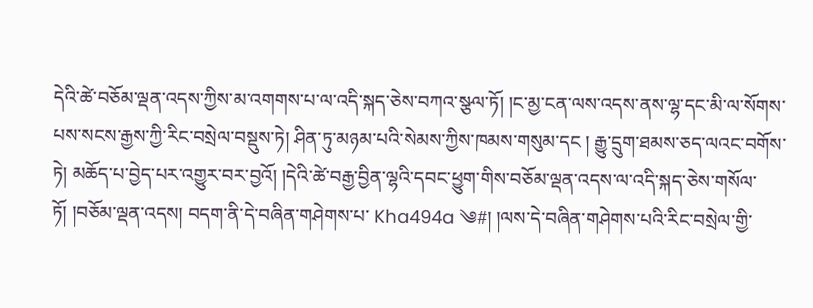དེའི་ཚེ་བཅོམ་ལྡན་འདས་ཀྱིས་མ་འགགས་པ་ལ་འདི་སྐད་ཅེས་བཀའ་སྩལ་ཏོ། །ང་མྱ་ངན་ལས་འདས་ནས་ལྷ་དང་མི་ལ་སོགས་པས་སངས་རྒྱས་ཀྱི་རིང་བསྲེལ་བསྡུས་ཏེ། ཤིན་ཏུ་མཉམ་པའི་སེམས་ཀྱིས་ཁམས་གསུམ་དང ། རྒྱུ་དྲུག་ཐམས་ཅད་ལའང་བགོས་ཏེ། མཆོད་པ་བྱེད་པར་འགྱུར་བར་བྱའོ། །དེའི་ཚེ་བརྒྱ་བྱིན་ལྷའི་དབང་ཕྱུག་གིས་བཅོམ་ལྡན་འདས་ལ་འདི་སྐད་ཅེས་གསོལ་ཏོ། །བཅོམ་ལྡན་འདས། བདག་ནི་དེ་བཞིན་གཤེགས་པ་ Kha494a ༄#། །ལས་དེ་བཞིན་གཤེགས་པའི་རིང་བསྲེལ་གྱི་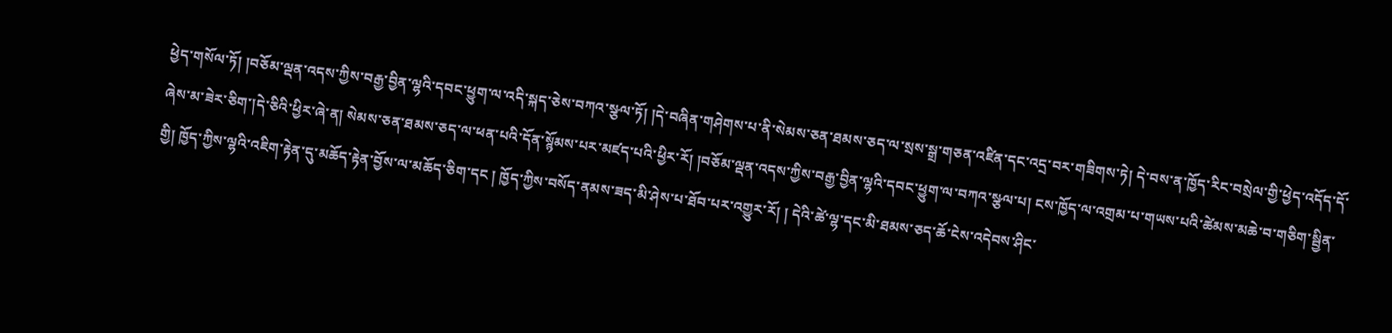ཕྱེད་གསོལ་ཏོ། །བཅོམ་ལྡན་འདས་ཀྱིས་བརྒྱ་བྱིན་ལྷའི་དབང་ཕྱུག་ལ་འདི་སྐད་ཅེས་བཀའ་སྩལ་ཏོ། །དེ་བཞིན་གཤེགས་པ་ནི་སེམས་ཅན་ཐམས་ཅད་ལ་སྲས་སྒྲ་གཅན་འཛིན་དང་འདྲ་བར་གཟིགས་ཏེ། དེ་བས་ན་ཁྱོད་རིང་བསྲེལ་གྱི་ཕྱེད་འདོད་དོ་ཞེས་མ་ཟེར་ཅིག་།དེ་ཅིའི་ཕྱིར་ཞེ་ན། སེམས་ཅན་ཐམས་ཅད་ལ་ཕན་པའི་དོན་སྙོམས་པར་མཛད་པའི་ཕྱིར་རོ། །བཅོམ་ལྡན་འདས་ཀྱིས་བརྒྱ་བྱིན་ལྷའི་དབང་ཕྱུག་ལ་བཀའ་སྩལ་པ། ངས་ཁྱོད་ལ་འགྲམ་པ་གཡས་པའི་ཚེམས་མཆེ་བ་གཅིག་སྦྱིན་གྱི། ཁྱོད་ཀྱིས་ལྷའི་འཇིག་རྟེན་དུ་མཆོད་རྟེན་བྱོས་ལ་མཆོད་ཅིག་དང ། ཁྱོད་ཀྱིས་བསོད་ནམས་ཟད་མི་ཤེས་པ་ཐོབ་པར་འགྱུར་རོ། ། དེའི་ཚེ་ལྷ་དང་མི་ཐམས་ཅད་ཆོ་ངེས་འདེབས་ཤིང་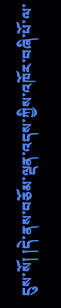ངུས་སོ། །དེ་ནས་བཅོམ་ལྡན་འདས་ཀྱིས་འཁོར་བཞི་པོ་ལ་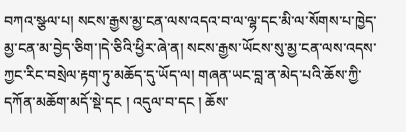བཀའ་སྩལ་པ། སངས་རྒྱས་མྱ་ངན་ལས་འདའ་བ་ལ་ལྷ་དང་མི་ལ་སོགས་པ་ཁྱེད་མྱ་ངན་མ་བྱེད་ཅིག་།དེ་ཅིའི་ཕྱིར་ཞེ་ན། སངས་རྒྱས་ཡོངས་སུ་མྱ་ངན་ལས་འདས་ཀྱང་རིང་བསྲེལ་རྟག་ཏུ་མཆོད་དུ་ཡོད་ལ། གཞན་ཡང་བླ་ན་མེད་པའི་ཆོས་ཀྱི་དཀོན་མཆོག་མདོ་སྡེ་དང ། འདུལ་བ་དང ། ཆོས་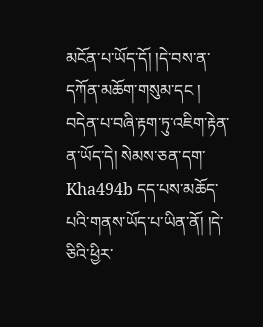མངོན་པ་ཡོད་དོ། །དེ་བས་ན་དཀོན་མཆོག་གསུམ་དང ། བདེན་པ་བཞི་རྟག་ཏུ་འཇིག་རྟེན་ན་ཡོད་དེ། སེམས་ཅན་དག་ Kha494b དད་པས་མཆོད་པའི་གནས་ཡོད་པ་ཡིན་ནོ། །དེ་ཅིའི་ཕྱིར་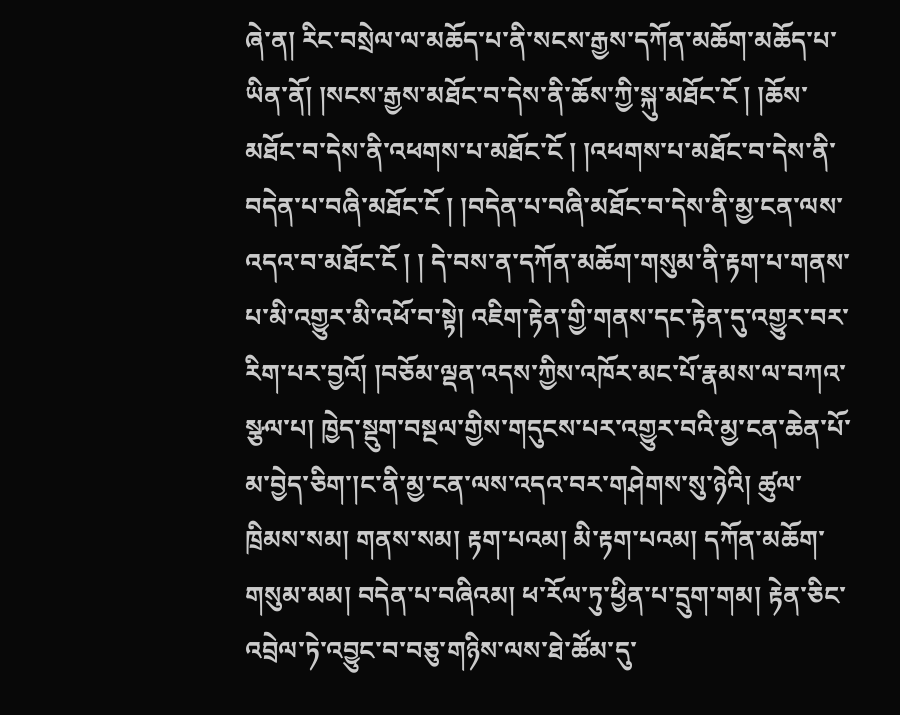ཞེ་ན། རིང་བསྲེལ་ལ་མཆོད་པ་ནི་སངས་རྒྱས་དཀོན་མཆོག་མཆོད་པ་ཡིན་ནོ། །སངས་རྒྱས་མཐོང་བ་དེས་ནི་ཆོས་ཀྱི་སྐུ་མཐོང་ངོ ། །ཆོས་མཐོང་བ་དེས་ནི་འཕགས་པ་མཐོང་ངོ ། །འཕགས་པ་མཐོང་བ་དེས་ནི་བདེན་པ་བཞི་མཐོང་ངོ ། །བདེན་པ་བཞི་མཐོང་བ་དེས་ནི་མྱ་ངན་ལས་འདའ་བ་མཐོང་ངོ ། ། དེ་བས་ན་དཀོན་མཆོག་གསུམ་ནི་རྟག་པ་གནས་པ་མི་འགྱུར་མི་འཕོ་བ་སྟེ། འཇིག་རྟེན་གྱི་གནས་དང་རྟེན་དུ་འགྱུར་བར་རིག་པར་བྱའོ། །བཅོམ་ལྡན་འདས་ཀྱིས་འཁོར་མང་པོ་རྣམས་ལ་བཀའ་སྩལ་པ། ཁྱེད་སྡུག་བསྔལ་གྱིས་གདུངས་པར་འགྱུར་བའི་མྱ་ངན་ཆེན་པོ་མ་བྱེད་ཅིག་།ང་ནི་མྱ་ངན་ལས་འདའ་བར་གཤེགས་སུ་ཉེའི། ཚུལ་ཁྲིམས་སམ། གནས་སམ། རྟག་པའམ། མི་རྟག་པའམ། དཀོན་མཆོག་གསུམ་མམ། བདེན་པ་བཞིའམ། ཕ་རོལ་ཏུ་ཕྱིན་པ་དྲུག་གམ། རྟེན་ཅིང་འབྲེལ་ཏེ་འབྱུང་བ་བཅུ་གཉིས་ལས་ཐེ་ཚོམ་དུ་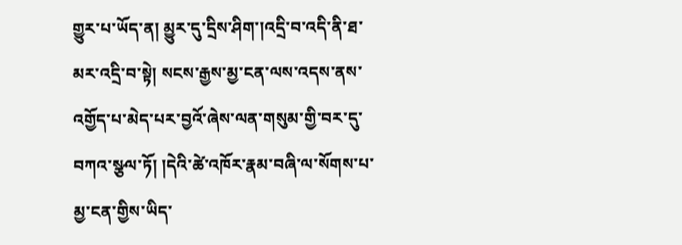གྱུར་པ་ཡོད་ན། མྱུར་དུ་དྲིས་ཤིག་།འདྲི་བ་འདི་ནི་ཐ་མར་འདྲི་བ་སྟེ། སངས་རྒྱས་མྱ་ངན་ལས་འདས་ནས་འགྱོད་པ་མེད་པར་བྱའོ་ཞེས་ལན་གསུམ་གྱི་བར་དུ་བཀའ་སྩལ་ཏོ། །དེའི་ཚེ་འཁོར་རྣམ་བཞི་ལ་སོགས་པ་མྱ་ངན་གྱིས་ཡིད་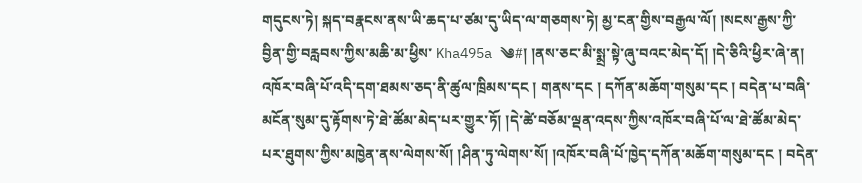གདུངས་ཏེ། སྐད་བརྣངས་ནས་ཡི་ཆད་པ་ཙམ་དུ་ཡིད་ལ་གཅགས་ཏེ། མྱ་ངན་གྱིས་བརྒྱལ་ལོ། །སངས་རྒྱས་ཀྱི་བྱིན་གྱི་བརླབས་ཀྱིས་མཆི་མ་ཕྱིས་ Kha495a ༄#། །ནས་ཅང་མི་སྨྲ་སྟེ་ཞུ་བའང་མེད་དོ། །དེ་ཅིའི་ཕྱིར་ཞེ་ན། འཁོར་བཞི་པོ་འདི་དག་ཐམས་ཅད་ནི་ཚུལ་ཁྲིམས་དང ། གནས་དང ། དཀོན་མཆོག་གསུམ་དང ། བདེན་པ་བཞི་མངོན་སུམ་དུ་རྟོགས་ཏེ་ཐེ་ཚོམ་མེད་པར་གྱུར་ཏོ། །དེ་ཚེ་བཅོམ་ལྡན་འདས་ཀྱིས་འཁོར་བཞི་པོ་ལ་ཐེ་ཚོམ་མེད་པར་ཐུགས་ཀྱིས་མཁྱེན་ནས་ལེགས་སོ། །ཤིན་ཏུ་ལེགས་སོ། །འཁོར་བཞི་པོ་ཁྱེད་དཀོན་མཆོག་གསུམ་དང ། བདེན་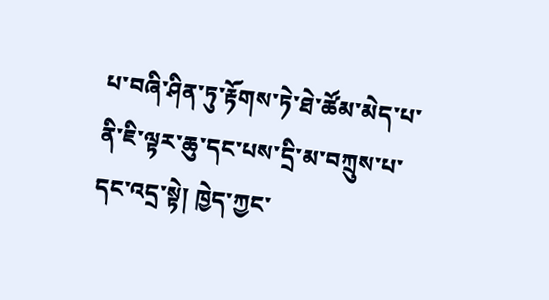པ་བཞི་ཤིན་ཏུ་རྟོགས་ཏེ་ཐེ་ཚོམ་མེད་པ་ནི་ཇི་ལྟར་ཆུ་དང་པས་དྲི་མ་བཀྲུས་པ་དང་འདྲ་སྟེ། ཁྱེད་ཀྱང་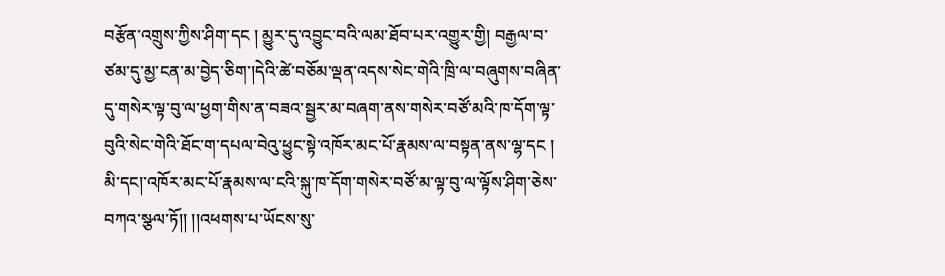བརྩོན་འགྲུས་ཀྱིས་ཤིག་དང ། མྱུར་དུ་འབྱུང་བའི་ལམ་ཐོབ་པར་འགྱུར་གྱི། བརྒྱལ་བ་ཙམ་དུ་མྱ་ངན་མ་བྱེད་ཅིག་།དེའི་ཚེ་བཅོམ་ལྡན་འདས་སེང་གེའི་ཁྲི་ལ་བཞུགས་བཞིན་དུ་གསེར་ལྟ་བུ་ལ་ཕྱག་གིས་ན་བཟའ་སྦྱར་མ་བཞག་ནས་གསེར་བཙོ་མའི་ཁ་དོག་ལྟ་བུའི་སེང་གེའི་ཐོང་ག་དཔལ་བེའུ་ཕྱུང་སྟེ་འཁོར་མང་པོ་རྣམས་ལ་བསྟན་ནས་ལྷ་དང ། མི་དང།་འཁོར་མང་པོ་རྣམས་ལ་ངའི་སྐུ་ཁ་དོག་གསེར་བཙོ་མ་ལྟ་བུ་ལ་ལྟོས་ཤིག་ཅེས་བཀའ་སྩལ་ཏོ།། །།འཕགས་པ་ཡོངས་སུ་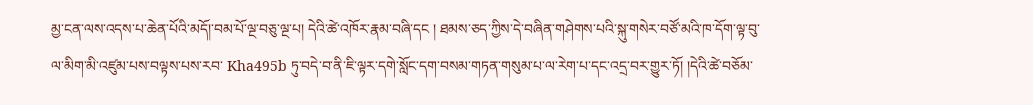མྱ་ངན་ལས་འདས་པ་ཆེན་པོའི་མདོ།་བམ་པོ་ལྔ་བཅུ་ལྔ་པ། དེའི་ཚེ་འཁོར་རྣམ་བཞི་དང ། ཐམས་ཅད་ཀྱིས་དེ་བཞིན་གཤེགས་པའི་སྐུ་གསེར་བཙོ་མའི་ཁ་དོག་ལྟ་བུ་ལ་མིག་མི་འཛུམ་པས་བལྟས་པས་རབ་ Kha495b ཏུ་བདེ་བ་ནི་ཇི་ལྟར་དགེ་སློང་དག་བསམ་གཏན་གསུམ་པ་ལ་རེག་པ་དང་འདྲ་བར་གྱུར་ཏོ། །དེའི་ཚེ་བཅོམ་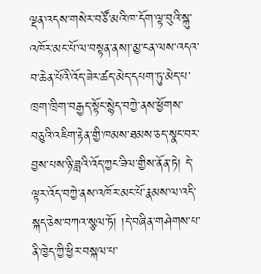ལྡན་འདས་གསེར་བཙོ་མའི་ཁ་དོག་ལྟ་བུའི་སྐུ་འཁོར་མང་པོ་ལ་བསྟན་ནས།་མྱ་ངན་ལས་འདའ་བ་ཆེན་པོའི་འོད་ཟེར་ཚད་མེད་དཔག་ཏུ་མེད་པ་ཁྲག་ཁྲིག་བརྒྱད་སྟོང་སྙེད་བཀྱེ་ནས་ཕྱོགས་བཅུའི་འཇིག་རྟེན་གྱི་ཁམས་ཐམས་ཅད་སྣང་བར་བྱས་པས་ཉི་ཟླའི་འོད་ཀྱང་ཟིལ་གྱིས་ནོན་ཏེ། དེ་ལྟར་འོད་བཀྱེ་ནས་འཁོར་མང་པོ་རྣམས་ལ་འདི་སྐད་ཅེས་བཀའ་སྩལ་ཏོ། །དེ་བཞིན་གཤེགས་པ་ནི་ཁྱེད་ཀྱི་ཕྱིར་བསྐལ་པ་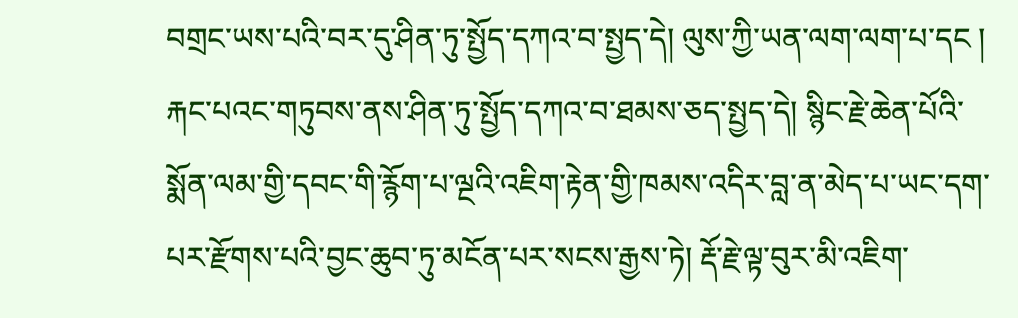བགྲང་ཡས་པའི་བར་དུ་ཤིན་ཏུ་སྤྱོད་དཀའ་བ་སྤྱད་དེ། ལུས་ཀྱི་ཡན་ལག་ལག་པ་དང ། རྐང་པའང་གཏུབས་ནས་ཤིན་ཏུ་སྤྱོད་དཀའ་བ་ཐམས་ཅད་སྤྱད་དེ། སྙིང་རྗེ་ཆེན་པོའི་སྨོན་ལམ་གྱི་དབང་གི་རྙོག་པ་ལྔའི་འཇིག་རྟེན་གྱི་ཁམས་འདིར་བླ་ན་མེད་པ་ཡང་དག་པར་རྫོགས་པའི་བྱང་ཆུབ་ཏུ་མངོན་པར་སངས་རྒྱས་ཏེ། རྡོ་རྗེ་ལྟ་བུར་མི་འཇིག་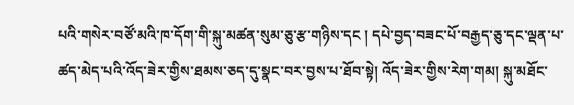པའི་གསེར་བཙོ་མའི་ཁ་དོག་གི་སྐུ་མཚན་སུམ་ཅུ་རྩ་གཉིས་དང ། དཔེ་བྱད་བཟང་པོ་བརྒྱད་ཅུ་དང་ལྡན་པ་ཚད་མེད་པའི་འོད་ཟེར་གྱིས་ཐམས་ཅད་དུ་སྣང་བར་བྱས་པ་ཐོབ་སྟེ། འོད་ཟེར་གྱིས་རེག་གམ། སྐུ་མཐོང་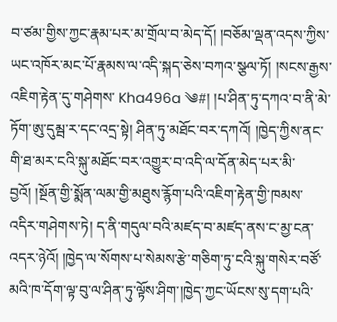བ་ཙམ་གྱིས་ཀྱང་རྣམ་པར་མ་གྲོལ་བ་མེད་དོ། །བཅོམ་ལྡན་འདས་ཀྱིས་ཡང་འཁོར་མང་པོ་རྣམས་ལ་འདི་སྐད་ཅེས་བཀའ་སྩལ་ཏོ། །སངས་རྒྱས་འཇིག་རྟེན་དུ་གཤེགས་ Kha496a ༄#། །པ་ཤིན་ཏུ་དཀའ་བ་ནི་མེ་ཏོག་ཨུ་དུམྦ་ར་དང་འདྲ་སྟེ། ཤིན་ཏུ་མཐོང་བར་དཀའོ། །ཁྱེད་ཀྱིས་ནང་གི་ཐ་མར་ངའི་སྐུ་མཐོང་བར་འགྱུར་བ་འདི་ལ་དོན་མེད་པར་མི་བྱའོ། །སྔོན་གྱི་སྨོན་ལམ་གྱི་མཐུས་རྙོག་པའི་འཇིག་རྟེན་གྱི་ཁམས་འདིར་གཤེགས་ཏེ། ད་ནི་གདུལ་བའི་མཛད་བ་མཛད་ནས་ང་མྱ་ངན་འདར་ཉེའོ། །ཁྱེད་ལ་སོགས་པ་སེམས་རྩེ་གཅིག་ཏུ་ངའི་སྐུ་གསེར་བཙོ་མའི་ཁ་དོག་ལྟ་བུ་ལ་ཤིན་ཏུ་ལྟོས་ཤིག་།ཁྱེད་ཀྱང་ཡོངས་སུ་དག་པའི་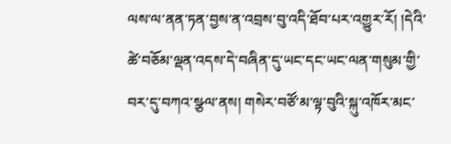ལས་ལ་ནན་ཏན་བྱས་ན་འབྲས་བུ་འདི་ཐོབ་པར་འགྱུར་རོ། །དེའི་ཚེ་བཅོམ་ལྡན་འདས་དེ་བཞིན་དུ་ཡང་དང་ཡང་ལན་གསུམ་གྱི་བར་དུ་བཀའ་སྩལ་ནས། གསེར་བཙོ་མ་ལྟ་བུའི་སྐུ་འཁོར་མང་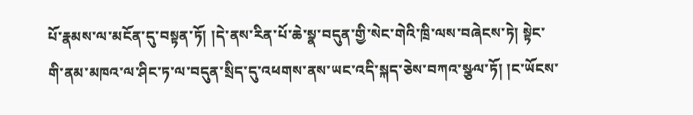པོ་རྣམས་ལ་མངོན་དུ་བསྟན་ཏོ། །དེ་ནས་རིན་པོ་ཆེ་སྣ་བདུན་གྱི་སེང་གེའི་ཁྲི་ལས་བཞེངས་ཏེ། སྟེང་གི་ནམ་མཁའ་ལ་ཤིང་ཏ་ལ་བདུན་སྲིད་དུ་འཕགས་ནས་ཡང་འདི་སྐད་ཅེས་བཀའ་སྩལ་ཏོ། །ང་ཡོངས་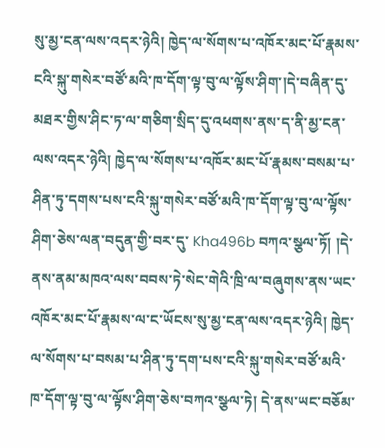སུ་མྱ་ངན་ལས་འདར་ཉེའི། ཁྱེད་ལ་སོགས་པ་འཁོར་མང་པོ་རྣམས་ངའི་སྐུ་གསེར་བཙོ་མའི་ཁ་དོག་ལྟ་བུ་ལ་ལྟོས་ཤིག་།དེ་བཞིན་དུ་མཐར་གྱིས་ཤིང་ཏ་ལ་གཅིག་སྲིད་དུ་འཕགས་ནས་ད་ནི་མྱ་ངན་ལས་འདར་ཉེའི། ཁྱེད་ལ་སོགས་པ་འཁོར་མང་པོ་རྣམས་བསམ་པ་ཤིན་ཏུ་དགས་པས་ངའི་སྐུ་གསེར་བཙོ་མའི་ཁ་དོག་ལྟ་བུ་ལ་ལྟོས་ཤིག་ཅེས་ལན་བདུན་གྱི་བར་དུ་ Kha496b བཀའ་སྩལ་ཏོ། །དེ་ནས་ནམ་མཁའ་ལས་བབས་ཏེ་སེང་གེའི་ཁྲི་ལ་བཞུགས་ནས་ཡང་འཁོར་མང་པོ་རྣམས་ལ་ང་ཡོངས་སུ་མྱ་ངན་ལས་འདར་ཉེའི། ཁྱེད་ལ་སོགས་པ་བསམ་པ་ཤིན་ཏུ་དག་པས་ངའི་སྐུ་གསེར་བཙོ་མའི་ཁ་དོག་ལྟ་བུ་ལ་ལྟོས་ཤིག་ཅེས་བཀའ་སྩལ་ཏེ། དེ་ནས་ཡང་བཅོམ་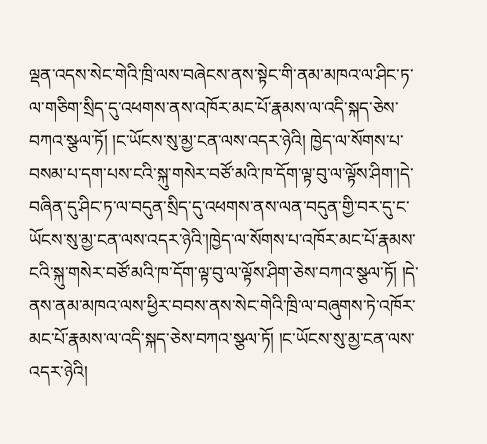ལྡན་འདས་སེང་གེའི་ཁྲི་ལས་བཞེངས་ནས་སྟེང་གི་ནམ་མཁའ་ལ་ཤིང་ཏ་ལ་གཅིག་སྲིད་དུ་འཕགས་ནས་འཁོར་མང་པོ་རྣམས་ལ་འདི་སྐད་ཅེས་བཀའ་སྩལ་ཏོ། །ང་ཡོངས་སུ་མྱ་ངན་ལས་འདར་ཉེའི། ཁྱེད་ལ་སོགས་པ་བསམ་པ་དག་པས་ངའི་སྐུ་གསེར་བཙོ་མའི་ཁ་དོག་ལྟ་བུ་ལ་ལྟོས་ཤིག་།དེ་བཞིན་དུ་ཤིང་ཏ་ལ་བདུན་སྲིད་དུ་འཕགས་ནས་ལན་བདུན་གྱི་བར་དུ་ང་ཡོངས་སུ་མྱ་ངན་ལས་འདར་ཉེའི་།ཁྱེད་ལ་སོགས་པ་འཁོར་མང་པོ་རྣམས་ངའི་སྐུ་གསེར་བཙོ་མའི་ཁ་དོག་ལྟ་བུ་ལ་ལྟོས་ཤིག་ཅེས་བཀའ་སྩལ་ཏོ། །དེ་ནས་ནམ་མཁའ་ལས་ཕྱིར་བབས་ནས་སེང་གེའི་ཁྲི་ལ་བཞུགས་ཏེ་འཁོར་མང་པོ་རྣམས་ལ་འདི་སྐད་ཅེས་བཀའ་སྩལ་ཏོ། །ང་ཡོངས་སུ་མྱ་ངན་ལས་འདར་ཉེའི།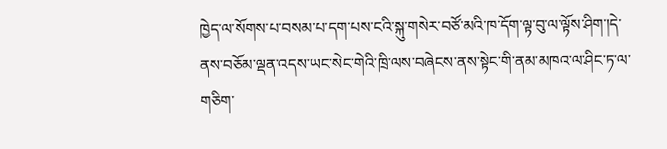ཁྱེད་ལ་སོགས་པ་བསམ་པ་དག་པས་ངའི་སྐུ་གསེར་བཙོ་མའི་ཁ་དོག་ལྟ་བུ་ལ་ལྟོས་ཤིག་།དེ་ནས་བཅོམ་ལྡན་འདས་ཡང་སེང་གེའི་ཁྲི་ལས་བཞེངས་ནས་སྟེང་གི་ནམ་མཁའ་ལ་ཤིང་ཏ་ལ་གཅིག་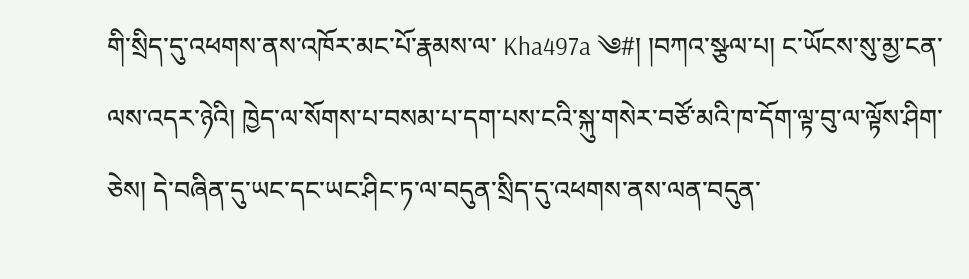གི་སྲིད་དུ་འཕགས་ནས་འཁོར་མང་པོ་རྣམས་ལ་ Kha497a ༄#། །བཀའ་སྩལ་པ། ང་ཡོངས་སུ་མྱ་ངན་ལས་འདར་ཉེའི། ཁྱེད་ལ་སོགས་པ་བསམ་པ་དག་པས་ངའི་སྐུ་གསེར་བཙོ་མའི་ཁ་དོག་ལྟ་བུ་ལ་ལྟོས་ཤིག་ཅེས། དེ་བཞིན་དུ་ཡང་དང་ཡང་ཤིང་ཏ་ལ་བདུན་སྲིད་དུ་འཕགས་ནས་ལན་བདུན་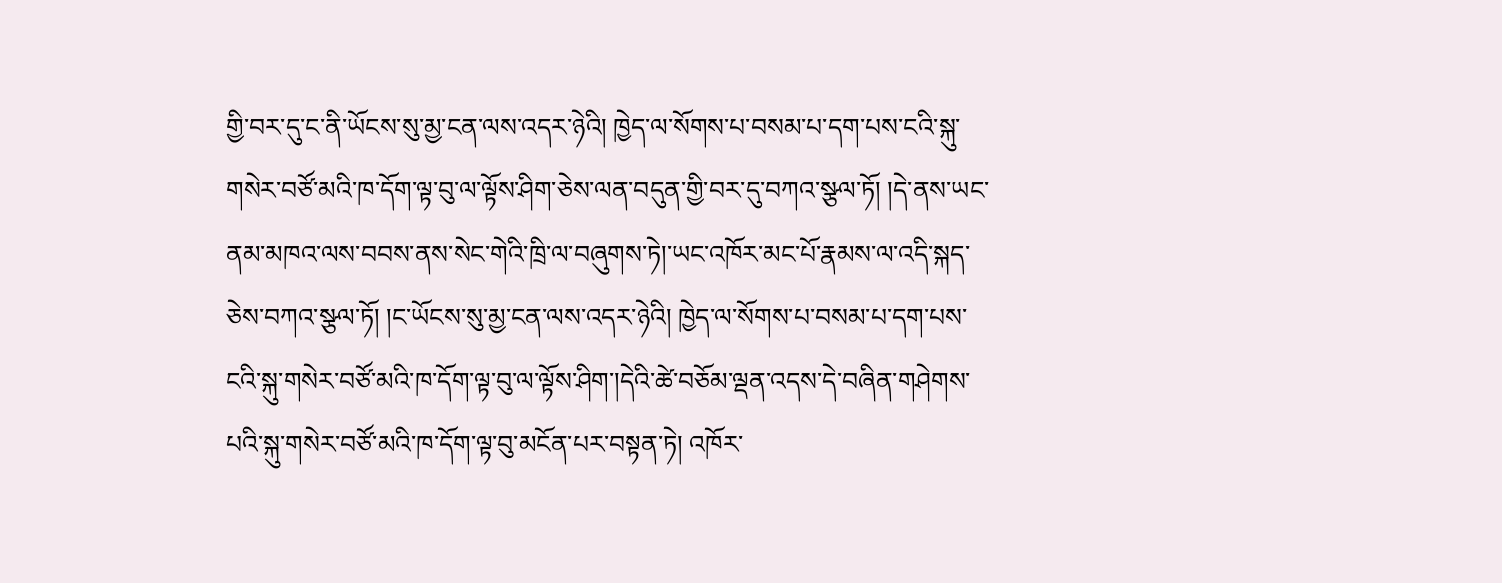གྱི་བར་དུ་ང་ནི་ཡོངས་སུ་མྱ་ངན་ལས་འདར་ཉེའི། ཁྱེད་ལ་སོགས་པ་བསམ་པ་དག་པས་ངའི་སྐུ་གསེར་བཙོ་མའི་ཁ་དོག་ལྟ་བུ་ལ་ལྟོས་ཤིག་ཅེས་ལན་བདུན་གྱི་བར་དུ་བཀའ་སྩལ་ཏོ། །དེ་ནས་ཡང་ནམ་མཁའ་ལས་བབས་ནས་སེང་གེའི་ཁྲི་ལ་བཞུགས་ཏེ།་ཡང་འཁོར་མང་པོ་རྣམས་ལ་འདི་སྐད་ཅེས་བཀའ་སྩལ་ཏོ། །ང་ཡོངས་སུ་མྱ་ངན་ལས་འདར་ཉེའི། ཁྱེད་ལ་སོགས་པ་བསམ་པ་དག་པས་ངའི་སྐུ་གསེར་བཙོ་མའི་ཁ་དོག་ལྟ་བུ་ལ་ལྟོས་ཤིག་།དེའི་ཚེ་བཅོམ་ལྡན་འདས་དེ་བཞིན་གཤེགས་པའི་སྐུ་གསེར་བཙོ་མའི་ཁ་དོག་ལྟ་བུ་མངོན་པར་བསྟན་ཏེ། འཁོར་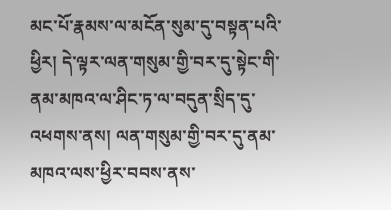མང་པོ་རྣམས་ལ་མངོན་སུམ་དུ་བསྟན་པའི་ཕྱིར། དེ་ལྟར་ལན་གསུམ་གྱི་བར་དུ་སྟེང་གི་ནམ་མཁའ་ལ་ཤིང་ཏ་ལ་བདུན་སྲིད་དུ་འཕགས་ནས། ལན་གསུམ་གྱི་བར་དུ་ནམ་མཁའ་ལས་ཕྱིར་བབས་ནས་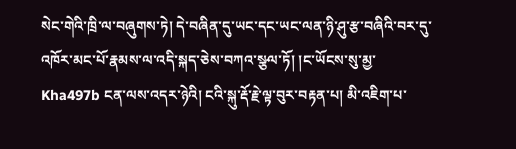སེང་གེའི་ཁྲི་ལ་བཞུགས་ཏེ། དེ་བཞིན་དུ་ཡང་དང་ཡང་ལན་ཉི་ཤུ་རྩ་བཞིའི་བར་དུ་འཁོར་མང་པོ་རྣམས་ལ་འདི་སྐད་ཅེས་བཀའ་སྩལ་ཏོ། །ང་ཡོངས་སུ་མྱ་ Kha497b ངན་ལས་འདར་ཉེའི། ངའི་སྐུ་རྡོ་རྗེ་ལྟ་བུར་བརྟན་པ། མི་འཇིག་པ་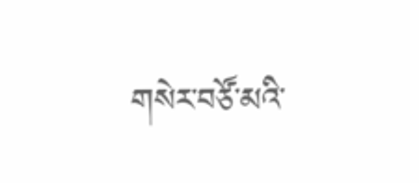གསེར་བཙོ་མའི་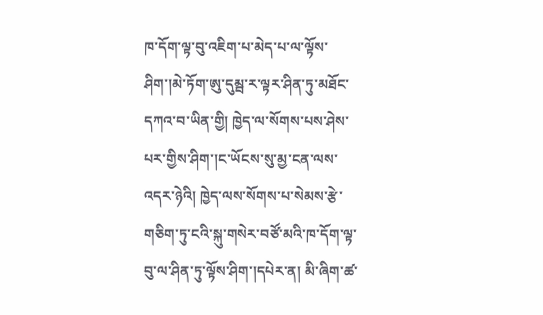ཁ་དོག་ལྟ་བུ་འཇིག་པ་མེད་པ་ལ་ལྟོས་ཤིག་།མེ་ཏོག་ཨུ་དུམྦ་ར་ལྟར་ཤིན་ཏུ་མཐོང་དཀའ་བ་ཡིན་གྱི། ཁྱེད་ལ་སོགས་པས་ཤེས་པར་གྱིས་ཤིག་།ང་ཡོངས་སུ་མྱ་ངན་ལས་འདར་ཉེའི། ཁྱེད་ལས་སོགས་པ་སེམས་རྩེ་གཅིག་ཏུ་ངའི་སྐུ་གསེར་བཙོ་མའི་ཁ་དོག་ལྟ་བུ་ལ་ཤིན་ཏུ་ལྟོས་ཤིག་།དཔེར་ན། མི་ཞིག་ཚ་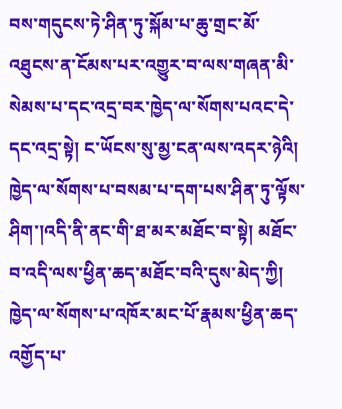བས་གདུངས་ཏེ་ཤིན་ཏུ་སྐོམ་པ་ཆུ་གྲང་མོ་འཐུངས་ན་ངོམས་པར་འགྱུར་བ་ལས་གཞན་མི་སེམས་པ་དང་འདྲ་བར་ཁྱེད་ལ་སོགས་པའང་དེ་དང་འདྲ་སྟེ། ང་ཡོངས་སུ་མྱ་ངན་ལས་འདར་ཉེའི། ཁྱེད་ལ་སོགས་པ་བསམ་པ་དག་པས་ཤིན་ཏུ་ལྟོས་ཤིག་།འདི་ནི་ནང་གི་ཐ་མར་མཐོང་བ་སྟེ། མཐོང་བ་འདི་ལས་ཕྱིན་ཆད་མཐོང་བའི་དུས་མེད་ཀྱི། ཁྱེད་ལ་སོགས་པ་འཁོར་མང་པོ་རྣམས་ཕྱིན་ཆད་འགྱོད་པ་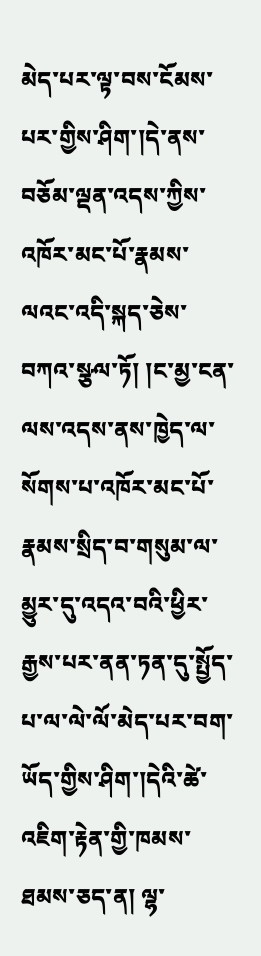མེད་པར་ལྟ་བས་ངོམས་པར་གྱིས་ཤིག་།དེ་ནས་བཅོམ་ལྡན་འདས་ཀྱིས་འཁོར་མང་པོ་རྣམས་ལའང་འདི་སྐད་ཅེས་བཀའ་སྩལ་ཏོ། །ང་མྱ་ངན་ལས་འདས་ནས་ཁྱེད་ལ་སོགས་པ་འཁོར་མང་པོ་རྣམས་སྲིད་བ་གསུམ་ལ་མྱུར་དུ་འདའ་བའི་ཕྱིར་རྒྱས་པར་ནན་ཏན་དུ་སྤྱོད་པ་ལ་ལེ་ལོ་མེད་པར་བག་ཡོད་གྱིས་ཤིག་།དེའི་ཚེ་འཇིག་རྟེན་གྱི་ཁམས་ཐམས་ཅད་ན། ལྷ་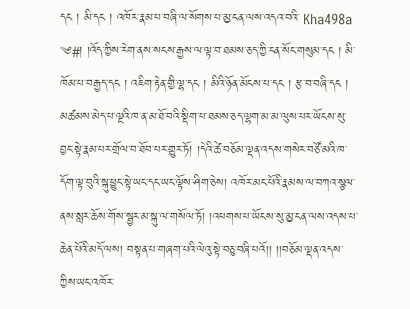དང ། མི་དང ། འཁོར་རྣམ་པ་བཞི་ལ་སོགས་པ་མྱ་ངན་ལས་འདའ་བའི་ Kha498a ༄#། །འོད་ཀྱིས་རེག་ནས་སངས་རྒྱས་ལ་ལྟ་བ་ཐམས་ཅད་ཀྱི་ངན་སོང་གསུམ་དང ། མི་ཁོམ་པ་བརྒྱད་དང ། འཇིག་རྟེན་གྱི་ལྷ་དང ། མིའི་ཉོན་མོངས་པ་དང ། རྩ་བ་བཞི་དང ། མཚམས་མེད་པ་ལྔའི་ཁ་ན་མ་ཐོ་བའི་སྡིག་པ་ཐམས་ཅད་ལྷག་མ་མ་ལུས་པར་ཡོངས་སུ་བྱང་སྟེ་རྣམ་པར་གྲོལ་བ་ཐོབ་པར་གྱུར་ཏོ། །དེའི་ཚེ་བཅོམ་ལྡན་འདས་གསེར་བཙོ་མའི་ཁ་དོག་ལྟ་བུའི་སྐུ་ཕྱུང་སྟེ་ཡང་དང་ཡང་ལྟོས་ཤིག་ཅེས། འཁོར་མང་པོའི་རྣམས་ལ་བཀའ་སྩལ་ནས་སླར་ཆོས་གོས་སྦྱར་མ་སྐུ་ལ་གསོལ་ཏོ། །འཕགས་པ་ཡོངས་སུ་མྱ་ངན་ལས་འདས་པ་ཆེན་པོའི་མདོ་ལས། བསྟན་པ་གཞག་པའི་ལེའུ་སྟེ་བཅུ་བཞི་པའོ།། །།བཅོམ་ལྡན་འདས་ཀྱིས་ཡང་འཁོར་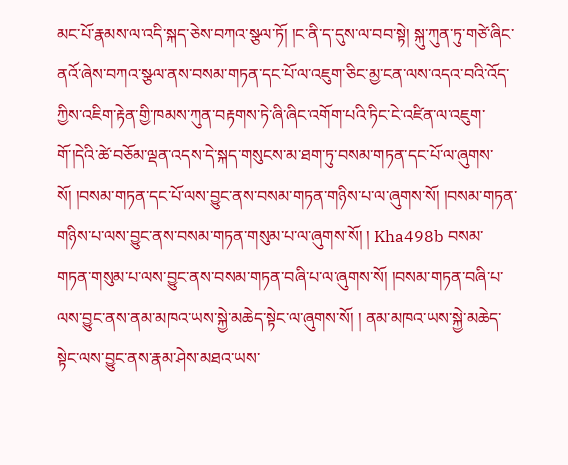མང་པོ་རྣམས་ལ་འདི་སྐད་ཅེས་བཀའ་སྩལ་ཏོ། །ང་ནི་ད་དུས་ལ་བབ་སྟེ། སྐུ་ཀུན་ཏུ་གཙེ་ཞིང་ནའོ་ཞེས་བཀའ་སྩལ་ནས་བསམ་གཏན་དང་པོ་ལ་འཇུག་ཅིང་མྱ་ངན་ལས་འདའ་བའི་འོད་ཀྱིས་འཇིག་རྟེན་གྱི་ཁམས་ཀུན་བརྟགས་ཏེ་ཞི་ཞིང་འགོག་པའི་ཏིང་ངེ་འཛིན་ལ་འཇུག་གོ་།དེའི་ཚེ་བཅོམ་ལྡན་འདས་དེ་སྐད་གསུངས་མ་ཐག་ཏུ་བསམ་གཏན་དང་པོ་ལ་ཞུགས་སོ། །བསམ་གཏན་དང་པོ་ལས་བྱུང་ནས་བསམ་གཏན་གཉིས་པ་ལ་ཞུགས་སོ། །བསམ་གཏན་གཉིས་པ་ལས་བྱུང་ནས་བསམ་གཏན་གསུམ་པ་ལ་ཞུགས་སོ། ། Kha498b བསམ་གཏན་གསུམ་པ་ལས་བྱུང་ནས་བསམ་གཏན་བཞི་པ་ལ་ཞུགས་སོ། །བསམ་གཏན་བཞི་པ་ལས་བྱུང་ནས་ནམ་མཁའ་ཡས་སྐྱེ་མཆེད་སྟེང་ལ་ཞུགས་སོ། ། ནམ་མཁའ་ཡས་སྐྱེ་མཆེད་སྟེང་ལས་བྱུང་ནས་རྣམ་ཤེས་མཐའ་ཡས་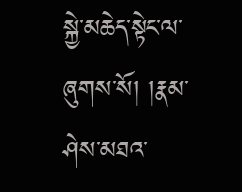སྐྱེ་མཆེད་སྟེང་ལ་ཞུགས་སོ། །རྣམ་ཤེས་མཐའ་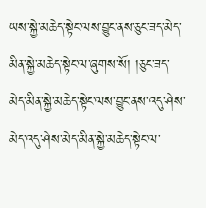ཡས་སྐྱེ་མཆེད་སྟེང་ལས་བྱུང་ནས་ཅུང་ཟད་མེད་མིན་སྐྱེ་མཆེད་སྟེང་ལ་ཞུགས་སོ། །ཅུང་ཟད་མེད་མིན་སྐྱེ་མཆེད་སྟེང་ལས་བྱུང་ནས་འདུ་ཤེས་མེད་འདུ་ཤེས་མེད་མིན་སྐྱེ་མཆེད་སྟེང་ལ་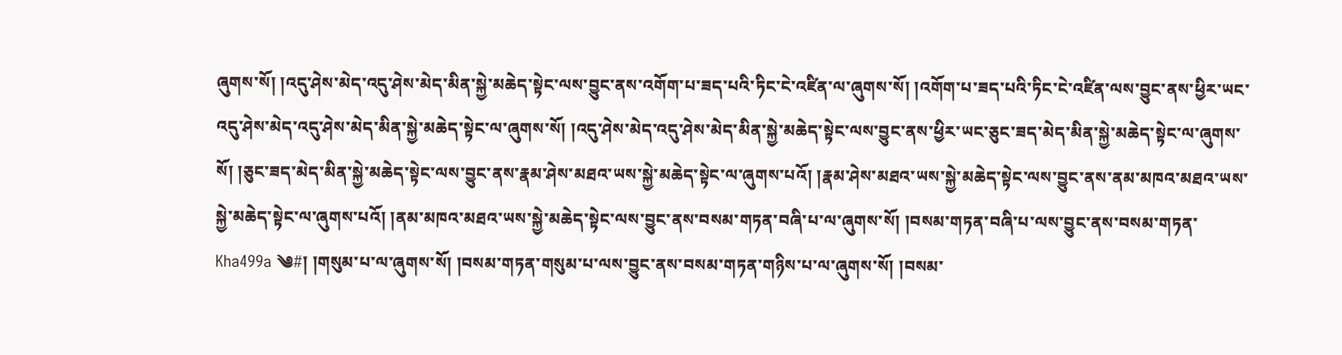ཞུགས་སོ། །འདུ་ཤེས་མེད་འདུ་ཤེས་མེད་མིན་སྐྱེ་མཆེད་སྟེང་ལས་བྱུང་ནས་འགོག་པ་ཟད་པའི་ཏིང་ངེ་འཛིན་ལ་ཞུགས་སོ། །འགོག་པ་ཟད་པའི་ཏིང་ངེ་འཛིན་ལས་བྱུང་ནས་ཕྱིར་ཡང་འདུ་ཤེས་མེད་འདུ་ཤེས་མེད་མིན་སྐྱེ་མཆེད་སྟེང་ལ་ཞུགས་སོ། །འདུ་ཤེས་མེད་འདུ་ཤེས་མེད་མིན་སྐྱེ་མཆེད་སྟེང་ལས་བྱུང་ནས་ཕྱིར་ཡང་ཅུང་ཟད་མེད་མིན་སྐྱེ་མཆེད་སྟེང་ལ་ཞུགས་སོ། །ཅུང་ཟད་མེད་མིན་སྐྱེ་མཆེད་སྟེང་ལས་བྱུང་ནས་རྣམ་ཤེས་མཐའ་ཡས་སྐྱེ་མཆེད་སྟེང་ལ་ཞུགས་པའོ། །རྣམ་ཤེས་མཐའ་ཡས་སྐྱེ་མཆེད་སྟེང་ལས་བྱུང་ནས་ནམ་མཁའ་མཐའ་ཡས་སྐྱེ་མཆེད་སྟེང་ལ་ཞུགས་པའོ། །ནམ་མཁའ་མཐའ་ཡས་སྐྱེ་མཆེད་སྟེང་ལས་བྱུང་ནས་བསམ་གཏན་བཞི་པ་ལ་ཞུགས་སོ། །བསམ་གཏན་བཞི་པ་ལས་བྱུང་ནས་བསམ་གཏན་ Kha499a ༄#། །གསུམ་པ་ལ་ཞུགས་སོ། །བསམ་གཏན་གསུམ་པ་ལས་བྱུང་ནས་བསམ་གཏན་གཉིས་པ་ལ་ཞུགས་སོ། །བསམ་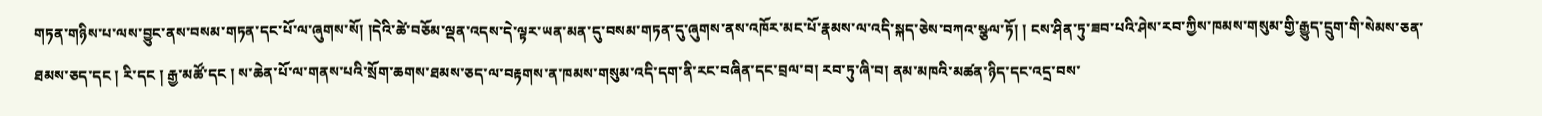གཏན་གཉིས་པ་ལས་བྱུང་ནས་བསམ་གཏན་དང་པོ་ལ་ཞུགས་སོ། །དེའི་ཚེ་བཅོམ་ལྡན་འདས་དེ་ལྟར་ཡན་མན་དུ་བསམ་གཏན་དུ་ཞུགས་ནས་འཁོར་མང་པོ་རྣམས་ལ་འདི་སྐད་ཅེས་བཀའ་སྩལ་ཏོ། ། ངས་ཤིན་ཏུ་ཟབ་པའི་ཤེས་རབ་ཀྱིས་ཁམས་གསུམ་གྱི་རྒྱུད་དྲུག་གི་སེམས་ཅན་ཐམས་ཅད་དང ། རི་དང ། རྒྱ་མཚོ་དང ། ས་ཆེན་པོ་ལ་གནས་པའི་སྲོག་ཆགས་ཐམས་ཅད་ལ་བརྟགས་ན་ཁམས་གསུམ་འདི་དག་ནི་རང་བཞིན་དང་བྲལ་བ། རབ་ཏུ་ཞི་བ། ནམ་མཁའི་མཚན་ཉིད་དང་འདྲ་བས་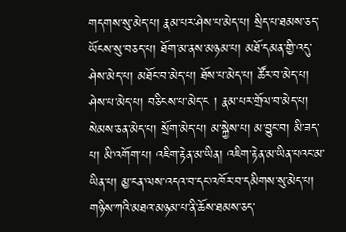གདགས་སུ་མེད་པ། རྣམ་པར་ཤེས་པ་མེད་པ། སྲིད་པ་ཐམས་ཅད་ཡོངས་སུ་བཅད་པ། ཐོག་མ་ནས་མཉམ་པ། མཐོ་དམན་གྱི་འདུ་ཤེས་མེད་པ། མཐོང་བ་མེད་པ། ཐོས་པ་མེད་པ། ཚོར་བ་མེད་པ། ཤེས་པ་མེད་པ། བཅིངས་པ་མེད་ང ། རྣམ་པར་གྲོལ་བ་མེད་པ། སེམས་ཅན་མེད་པ། སྲོག་མེད་པ། མ་སྐྱེས་པ། མ་བྱུང་བ། མི་ཟད་པ། མི་འགོག་པ། འཇིག་རྟེན་མ་ཡིན། འཇིག་རྟེན་མ་ཡིན་པའང་མ་ཡིན་པ། མྱ་ངན་ལས་འདའ་བ་དང་འཁོར་བ་དམིགས་སུ་མེད་པ། གཉིས་ཀའི་མཐའ་མཉམ་པ་ནི་ཆོས་ཐམས་ཅད་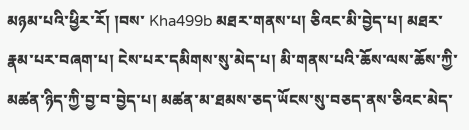མཉམ་པའི་ཕྱིར་རོ། །བས་ Kha499b མཐར་གནས་པ། ཅིའང་མི་བྱེད་པ། མཐར་རྣམ་པར་བཞག་པ། ངེས་པར་དམིགས་སུ་མེད་པ། མི་གནས་པའི་ཆོས་ལས་ཆོས་ཀྱི་མཚན་ཉིད་ཀྱི་བྱ་བ་བྱེད་པ། མཚན་མ་ཐམས་ཅད་ཡོངས་སུ་བཅད་ནས་ཅིའང་མེད་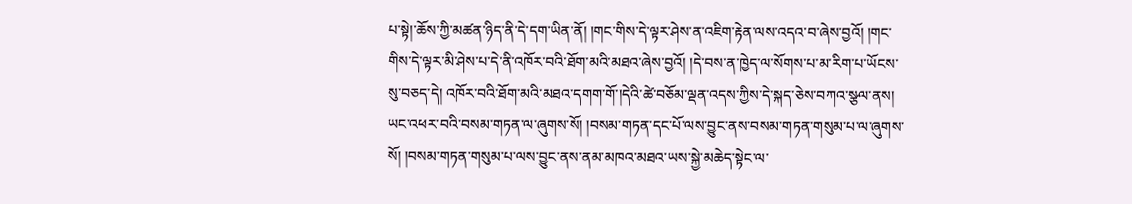པ་སྟེ།་ཆོས་ཀྱི་མཚན་ཉིད་ནི་དེ་དག་ཡིན་ནོ། །གང་གིས་དེ་ལྟར་ཤེས་ན་འཇིག་རྟེན་ལས་འདའ་བ་ཞེས་བྱའོ། །གང་གིས་དེ་ལྟར་མི་ཤེས་པ་དེ་ནི་འཁོར་བའི་ཐོག་མའི་མཐའ་ཞེས་བྱའོ། །དེ་བས་ན་ཁྱེད་ལ་སོགས་པ་མ་རིག་པ་ཡོངས་སུ་བཅད་དེ། འཁོར་བའི་ཐོག་མའི་མཐའ་དགག་གོ་།དེའི་ཚེ་བཅོམ་ལྡན་འདས་ཀྱིས་དེ་སྐད་ཅེས་བཀའ་སྩལ་ནས། ཡང་འཕར་བའི་བསམ་གཏན་ལ་ཞུགས་སོ། །བསམ་གཏན་དང་པོ་ལས་བྱུང་ནས་བསམ་གཏན་གསུམ་པ་ལ་ཞུགས་སོ། །བསམ་གཏན་གསུམ་པ་ལས་བྱུང་ནས་ནམ་མཁའ་མཐའ་ཡས་སྐྱེ་མཆེད་སྟེང་ལ་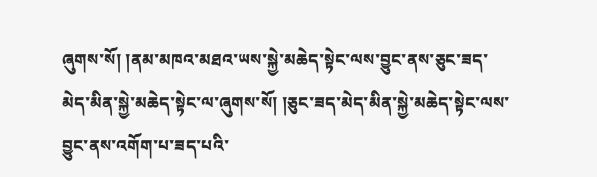ཞུགས་སོ། །ནམ་མཁའ་མཐའ་ཡས་སྐྱེ་མཆེད་སྟེང་ལས་བྱུང་ནས་ཅུང་ཟད་མེད་མིན་སྐྱེ་མཆེད་སྟེང་ལ་ཞུགས་སོ། །ཅུང་ཟད་མེད་མིན་སྐྱེ་མཆེད་སྟེང་ལས་བྱུང་ནས་འགོག་པ་ཟད་པའི་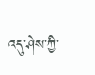འདུ་ཤེས་ཀྱི་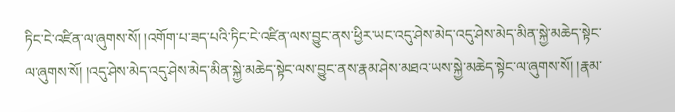ཏིང་ངེ་འཛིན་ལ་ཞུགས་སོ། །འགོག་པ་ཟད་པའི་ཏིང་ངེ་འཛིན་ལས་བྱུང་ནས་ཕྱིར་ཡང་འདུ་ཤེས་མེད་འདུ་ཤེས་མེད་མིན་སྐྱེ་མཆེད་སྟེང་ལ་ཞུགས་སོ། །འདུ་ཤེས་མེད་འདུ་ཤེས་མེད་མིན་སྐྱེ་མཆེད་སྟེང་ལས་བྱུང་ནས་རྣམ་ཤེས་མཐའ་ཡས་སྐྱེ་མཆེད་སྟེང་ལ་ཞུགས་སོ། །རྣམ་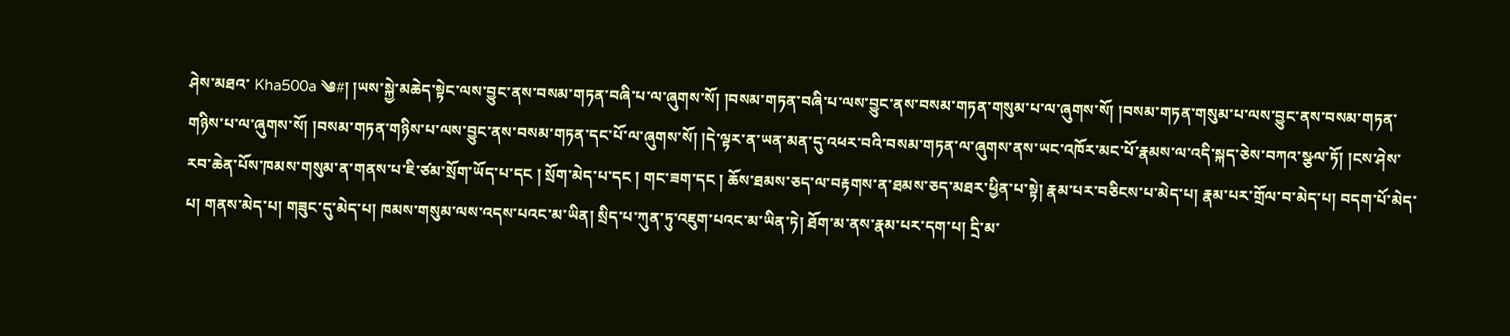ཤེས་མཐའ་ Kha500a ༄#། །ཡས་སྐྱེ་མཆེད་སྟེང་ལས་བྱུང་ནས་བསམ་གཏན་བཞི་པ་ལ་ཞུགས་སོ། །བསམ་གཏན་བཞི་པ་ལས་བྱུང་ནས་བསམ་གཏན་གསུམ་པ་ལ་ཞུགས་སོ། །བསམ་གཏན་གསུམ་པ་ལས་བྱུང་ནས་བསམ་གཏན་གཉིས་པ་ལ་ཞུགས་སོ། །བསམ་གཏན་གཉིས་པ་ལས་བྱུང་ནས་བསམ་གཏན་དང་པོ་ལ་ཞུགས་སོ། །དེ་ལྟར་ན་ཡན་མན་དུ་འཕར་བའི་བསམ་གཏན་ལ་ཞུགས་ནས་ཡང་འཁོར་མང་པོ་རྣམས་ལ་འདི་སྐད་ཅེས་བཀའ་སྩལ་ཏོ། །ངས་ཤེས་རབ་ཆེན་པོས་ཁམས་གསུམ་ན་གནས་པ་ཇི་ཙམ་སྲོག་ཡོད་པ་དང ། སྲོག་མེད་པ་དང ། གང་ཟག་དང ། ཆོས་ཐམས་ཅད་ལ་བརྟགས་ན་ཐམས་ཅད་མཐར་ཕྱིན་པ་སྟེ། རྣམ་པར་བཅིངས་པ་མེད་པ། རྣམ་པར་གྲོལ་བ་མེད་པ། བདག་པོ་མེད་པ། གནས་མེད་པ། གཟུང་དུ་མེད་པ། ཁམས་གསུམ་ལས་འདས་པའང་མ་ཡིན། སྲིད་པ་ཀུན་ཏུ་འཇུག་པའང་མ་ཡིན་ཏེ། ཐོག་མ་ནས་རྣམ་པར་དག་པ། དྲི་མ་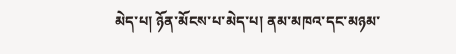མེད་པ། ཉོན་མོངས་པ་མེད་པ། ནམ་མཁའ་དང་མཉམ་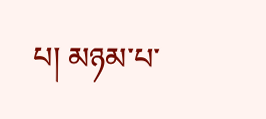པ། མཉམ་པ་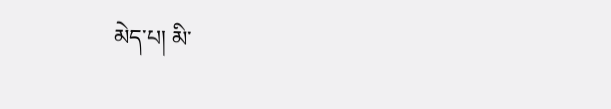མེད་པ། མི་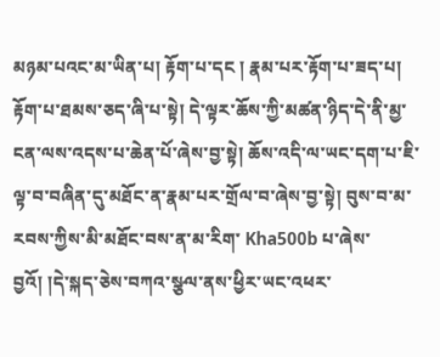མཉམ་པའང་མ་ཡིན་པ། རྟོག་པ་དང ། རྣམ་པར་རྟོག་པ་ཟད་པ། རྟོག་པ་ཐམས་ཅད་ཞི་པ་སྟེ། དེ་ལྟར་ཆོས་ཀྱི་མཚན་ཉིད་དེ་ནི་མྱ་ངན་ལས་འདས་པ་ཆེན་པོ་ཞེས་བྱ་སྟེ། ཆོས་འདི་ལ་ཡང་དག་པ་ཇི་ལྟ་བ་བཞིན་དུ་མཐོང་ན་རྣམ་པར་གྲོལ་བ་ཞེས་བྱ་སྟེ། བུས་བ་མ་རབས་ཀྱིས་མི་མཐོང་བས་ན་མ་རིག་ Kha500b པ་ཞེས་བྱའོ། །དེ་སྐད་ཅེས་བཀའ་སྩལ་ནས་ཕྱིར་ཡང་འཕར་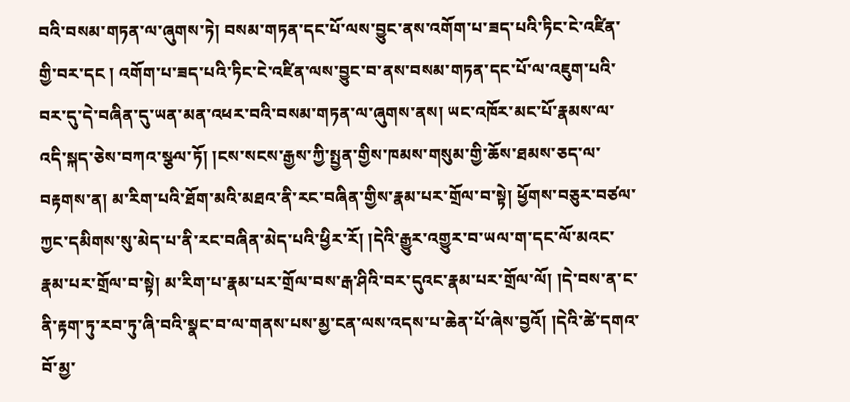བའི་བསམ་གཏན་ལ་ཞུགས་ཏེ། བསམ་གཏན་དང་པོ་ལས་བྱུང་ནས་འགོག་པ་ཟད་པའི་ཏིང་ངེ་འཛིན་གྱི་བར་དང ། འགོག་པ་ཟད་པའི་ཏིང་ངེ་འཛིན་ལས་བྱུང་བ་ནས་བསམ་གཏན་དང་པོ་ལ་འཇུག་པའི་བར་དུ་དེ་བཞིན་དུ་ཡན་མན་འཕར་བའི་བསམ་གཏན་ལ་ཞུགས་ནས། ཡང་འཁོར་མང་པོ་རྣམས་ལ་འདི་སྐད་ཅེས་བཀའ་སྩལ་ཏོ། །ངས་སངས་རྒྱས་ཀྱི་སྤྱན་གྱིས་ཁམས་གསུམ་གྱི་ཆོས་ཐམས་ཅད་ལ་བརྟགས་ན། མ་རིག་པའི་ཐོག་མའི་མཐའ་ནི་རང་བཞིན་གྱིས་རྣམ་པར་གྲོལ་བ་སྟེ། ཕྱོགས་བཅུར་བཙལ་ཀྱང་དམིགས་སུ་མེད་པ་ནི་རང་བཞིན་མེད་པའི་ཕྱིར་རོ། །དེའི་རྒྱུར་འགྱུར་བ་ཡལ་ག་དང་ལོ་མའང་རྣམ་པར་གྲོལ་བ་སྟེ། མ་རིག་པ་རྣམ་པར་གྲོལ་བས་རྒ་ཤིའི་བར་དུའང་རྣམ་པར་གྲོལ་ལོ། །དེ་བས་ན་ང་ནི་རྟག་ཏུ་རབ་ཏུ་ཞི་བའི་སྣང་བ་ལ་གནས་པས་མྱ་ངན་ལས་འདས་པ་ཆེན་པོ་ཞེས་བྱའོ། །དེའི་ཚེ་དགའ་བོ་མྱ་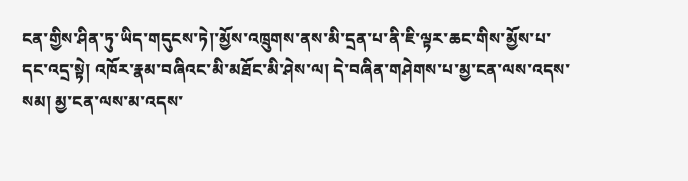ངན་གྱིས་ཤིན་ཏུ་ཡིད་གདུངས་ཏེ།་མྱོས་འཁྲུགས་ནས་མི་དྲན་པ་ནི་ཇི་ལྟར་ཆང་གིས་མྱོས་པ་དང་འདྲ་སྟེ། འཁོར་རྣམ་བཞིའང་མི་མཐོང་མི་ཤེས་ལ། དེ་བཞིན་གཤེགས་པ་མྱ་ངན་ལས་འདས་སམ། མྱ་ངན་ལས་མ་འདས་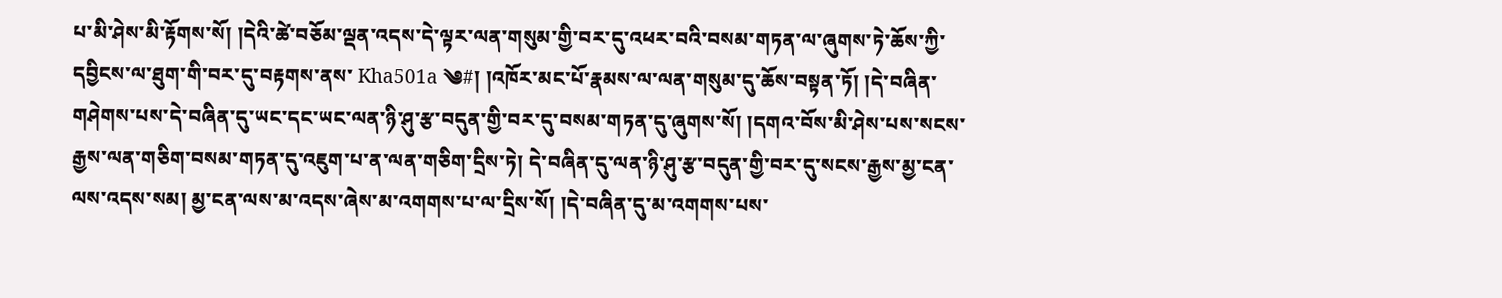པ་མི་ཤེས་མི་རྟོགས་སོ། །དེའི་ཚེ་བཅོམ་ལྡན་འདས་དེ་ལྟར་ལན་གསུམ་གྱི་བར་དུ་འཕར་བའི་བསམ་གཏན་ལ་ཞུགས་ཏེ་ཆོས་ཀྱི་དབྱིངས་ལ་ཐུག་གི་བར་དུ་བརྟགས་ནས་ Kha501a ༄#། །འཁོར་མང་པོ་རྣམས་ལ་ལན་གསུམ་དུ་ཆོས་བསྟན་ཏོ། །དེ་བཞིན་གཤེགས་པས་དེ་བཞིན་དུ་ཡང་དང་ཡང་ལན་ཉི་ཤུ་རྩ་བདུན་གྱི་བར་དུ་བསམ་གཏན་དུ་ཞུགས་སོ། །དགའ་བོས་མི་ཤེས་པས་སངས་རྒྱས་ལན་གཅིག་བསམ་གཏན་དུ་འཇུག་པ་ན་ལན་གཅིག་དྲིས་ཏེ། དེ་བཞིན་དུ་ལན་ཉི་ཤུ་རྩ་བདུན་གྱི་བར་དུ་སངས་རྒྱས་མྱ་ངན་ལས་འདས་སམ། མྱ་ངན་ལས་མ་འདས་ཞེས་མ་འགགས་པ་ལ་དྲིས་སོ། །དེ་བཞིན་དུ་མ་འགགས་པས་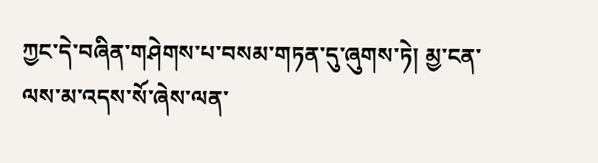ཀྱང་དེ་བཞིན་གཤེགས་པ་བསམ་གཏན་དུ་ཞུགས་ཏེ། མྱ་ངན་ལས་མ་འདས་སོ་ཞེས་ལན་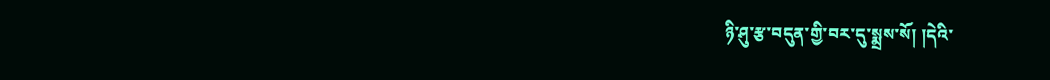ཉི་ཤུ་རྩ་བདུན་གྱི་བར་དུ་སྨྲས་སོ། །དེའི་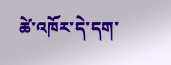ཚེ་འཁོར་དེ་དག་